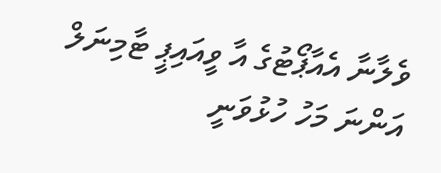ވެލާނާ އެއާޕޯޓުގެ އާ ވީއައިޕީ ޓާމިނަލް އަންނަ މަހު ހުޅުވަނީ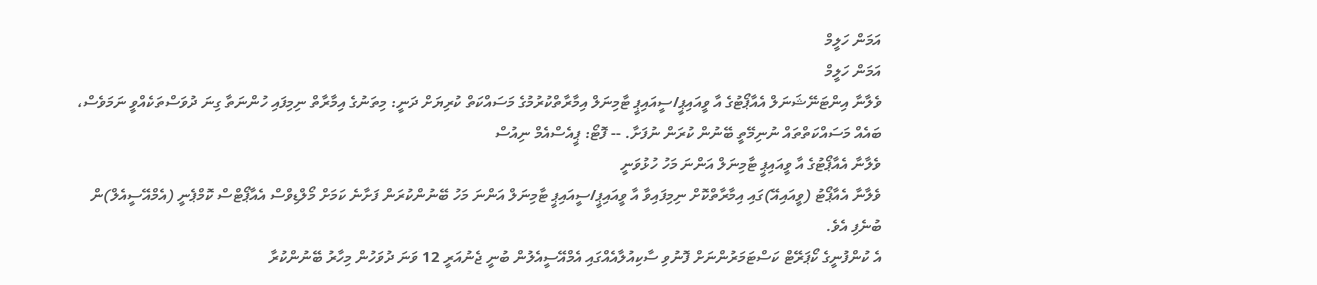އަމަން ހަލީމް
އަމަން ހަލީމް
ވެލާނާ އިންޓަނޭޝަނަލް އެއާޕޯޓުގެ އާ ވީއައިޕީ/ސީއައިޕީ ޓާމިނަލް އިމާރާތްކުރުމުގެ މަސައްކަތް ކުރިޔަށް ދަނީ: މިތަނުގެ އިމާރާތް ނިމިފައި ހުންނަތާ ގިނަ ދުވަސްތަކެއްވީ ނަމަވެސް، ބައެއް މަސައްކަތްތައް ނުނިމޭތީ ބޭނުން ކުރަން ނުފަށާ. -- ފޮޓޯ: ޕީއެސްއެމް ނިއުސް
ވެލާނާ އެއާޕޯޓުގެ އާ ވީއައިޕީ ޓާމިނަލް އަންނަ މަހު ހުޅުވަނީ
ވެލާނާ އެއާޕޯޓު (ވީއައިއޭ)ގައި އިމާރާތްކޮށް ނިމިފައިވާ އާ ވީއައިޕީ/ސީއައިޕީ ޓާމިނަލް އަންނަ މަހު ބޭނުންކުރަން ފަށާނެ ކަމަށް މޯލްޑިވްސް އެއާޕޯޓްސް ކޮމްޕެނީ (އެމްއޭސީއެލް)ން ބުނެފި އެވެ.
އެ ކުންފުނީގެ ކޯޕަރޭޓް ކަސްޓަމަރުންނަށް ފޮނުވި ސާކިއުލާއެއްގައި އެމްއޭސީއެލުން ބުނީ ޖެނުއަރީ 12 ވަނަ ދުވަހުން މިހާރު ބޭނުންކުރާ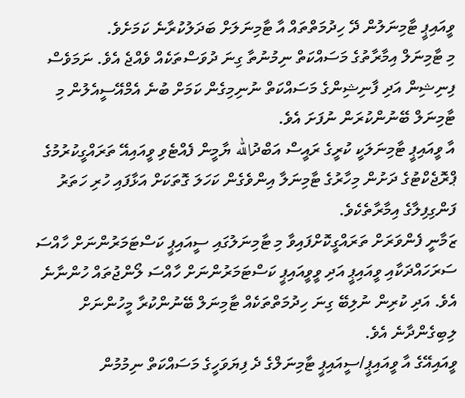ވީއައިޕީ ޓާމިނަލުން ދޭ ހިދުމަތްތައް އާ ޓާމިނަލަށް ބަދަލުކުރާނެ ކަމަށެވެ.
މި ޓާމިނަލް އިމާރާތުގެ މަސައްކަތް ނިމުނުތާ ގިނަ ދުވަސްތަކެއް ވެއްޖެ އެވެ. ނަމަވެސް ފިނިޝިން އަދި ފާނިޝިންގެ މަސައްކަތް ނުނިމިގެން ކަމަށް ބުނެ އެމްއޭސީއެލުން މި ޓާމިނަލް ބޭނުންކުރަން ނުފަށަ އެވެ.
އާ ވީއައިޕީ ޓާމިނަލަކީ ކުރީގެ ރައީސް އަބްދުالله ޔާމީން ފެއްޓެވި ވީއައިއޭ ތަރައްގީކުރުމުގެ ޕްރޮޖެކްޓުގެ ދަށުން މިހާރުގެ ޓާމިނަލާ އިންވެގެން ކަހަލަ ގޮތަކަށް އަޅާފައި ހުރި ހަތަރު ފަންގިފިލާގެ އިމާރާތެކެވެ.
ޒަމާނީ ފެންވަރަށް ތަރައްގީކޮށްފައިވާ މި ޓާމިނަލުގައި ސީއައިޕީ ކަސްޓަމަރުންނަށް ހާއްސަ ސަރަހައްދަކާއި ވީއައިޕީ އަދި ވީވީއައިޕީ ކަސްޓަމަރުންނަށް ހާއްސަ ލޯންޖުތައް ހުންނާނެ އެވެ. އަދި ކުރިން ނުލިބޭ ގިނަ ހިދުމަތްތަކެއް ޓާމިނަލް ބޭނުންކުރާ މީހުންނަށް ލިބިގެންދާނެ އެވެ.
ވީއައިއޭގެ އާ ވީއައިޕީ/ސީއައިޕީ ޓާމިނަލްގެ ދެ ފިޔަވަހީގެ މަސައްކަތް ނިމުމުން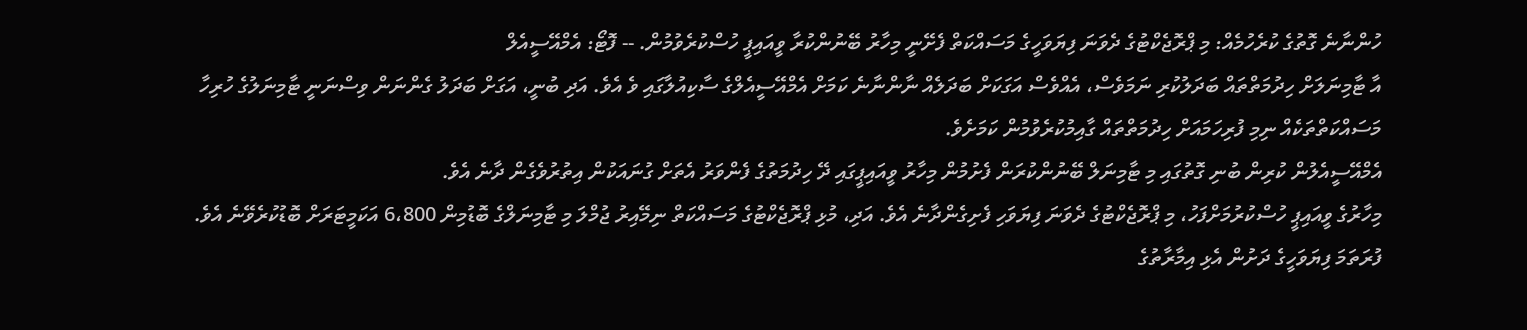ހުންނާނެ ގޮތުގެ ކުރެހުމެއް: މި ޕްރޮޖެކްޓުގެ ދެވަނަ ފިޔަވަހީގެ މަސައްކަތް ފެށޭނީ މިހާރު ބޭނުންކުރާ ވީއައިޕީ ހުސްކުރެވުމުން. -- ފޮޓޯ: އެމްއޭސީއެލް
އާ ޓާމިނަލަށް ހިދުމަތްތައް ބަދަލުކުރި ނަމަވެސް، އެއްވެސް އަގަކަށް ބަދަލެއް ނާންނާނެ ކަމަށް އެމްއޭސީއެލްގެ ސާކިއުލާގައި ވެ އެވެ. އަދި ބުނީ، އަގަށް ބަދަލު ގެންނަން ވިސްނަނީ ޓާމިނަލުގެ ހުރިހާ މަސައްކަތްތަކެއް ނިމި ފުރިހަމައަށް ހިދުމަތްތައް ގާއިމުކުރެވުމުން ކަމަށެވެ.
އެމްއޭސީއެލުން ކުރިން ބުނި ގޮތުގައި މި ޓާމިނަލް ބޭނުންކުރަން ފެށުމުން މިހާރު ވީއައިޕީގައި ދޭ ހިދުމަތުގެ ފެންވަރު އެތަށް ގުނައަކުން އިތުރުވެގެން ދާނެ އެވެ.
މިހާރުގެ ވީއައިޕީ ހުސްކުރުމަށްފަހު، މި ޕްރޮޖެކްޓުގެ ދެވަނަ ފިޔަވަހި ފެށިގެންދާނެ އެވެ. އަދި، މުޅި ޕްރޮޖެކްޓުގެ މަސައްކަތް ނިމޭއިރު ޖުމްލަ މި ޓާމިނަލްގެ ބޮޑުމިން 6،800 އަކަމީޓަރަށް ބޮޑުކުރެވޭނެ އެވެ. ފުރަތަމަ ފިޔަވަހީގެ ދަށުން އެޅި އިމާރާތުގެ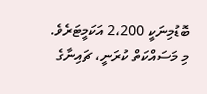ބޮޑުމިނަކީ 2،200 އަކަމީޓަރެވެ.
މި މަސައްކަތް ކުރަނީ، ޗައިނާގެ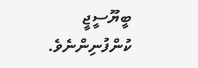ބީޔޫސީޖީ ކުންފުނިންނެވެ.